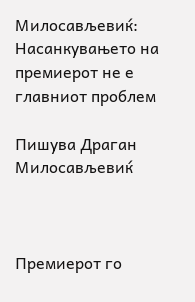Милосављевиќ: Насанкувањето на премиерот не е главниот проблем

Пишува Драган Милосављевиќ



Премиерот го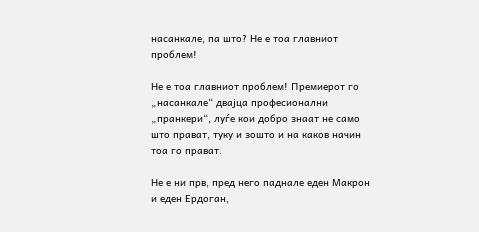насанкале, па што? Не е тоа главниот проблем!

Не е тоа главниот проблем! Премиерот го „насанкале“ двајца професионални „пранкери“, луѓе кои добро знаат не само што прават, туку и зошто и на каков начин тоа го прават.

Не е ни прв, пред него паднале еден Макрон и еден Ердоган,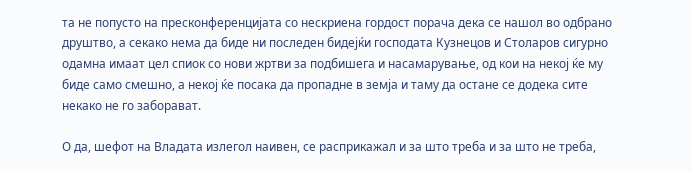та не попусто на пресконференцијата со нескриена гордост порача дека се нашол во одбрано друштво, а секако нема да биде ни последен бидејќи господата Кузнецов и Столаров сигурно одамна имаат цел спиок со нови жртви за подбишега и насамарување, од кои на некој ќе му биде само смешно, а некој ќе посака да пропадне в земја и таму да остане се додека сите некако не го заборават.

О да, шефот на Владата излегол наивен, се расприкажал и за што треба и за што не треба,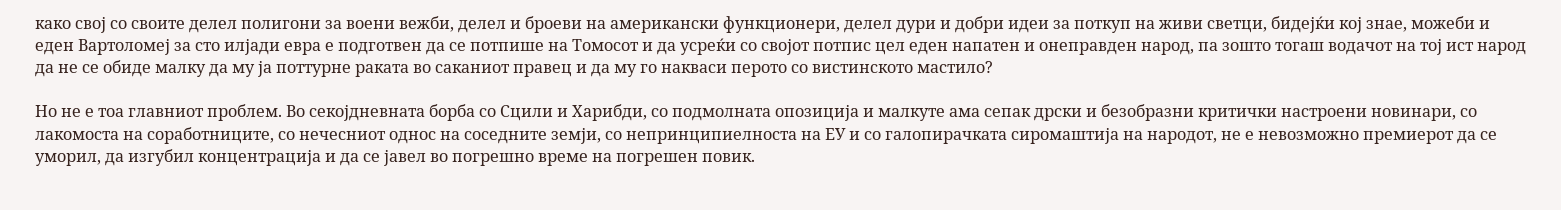како свој со своите делел полигони за воени вежби, делел и броеви на американски функционери, делел дури и добри идеи за поткуп на живи светци, бидејќи кој знае, можеби и еден Вартоломеј за сто илјади евра е подготвен да се потпише на Томосот и да усреќи со својот потпис цел еден напатен и онеправден народ, па зошто тогаш водачот на тој ист народ да не се обиде малку да му ја поттурне раката во саканиот правец и да му го накваси перото со вистинското мастило?

Но не е тоа главниот проблем. Во секојдневната борба со Сцили и Харибди, со подмолната опозиција и малкуте ама сепак дрски и безобразни критички настроени новинари, со лакомоста на соработниците, со нечесниот однос на соседните земји, со непринципиелноста на ЕУ и со галопирачката сиромаштија на народот, не е невозможно премиерот да се уморил, да изгубил концентрација и да се јавел во погрешно време на погрешен повик.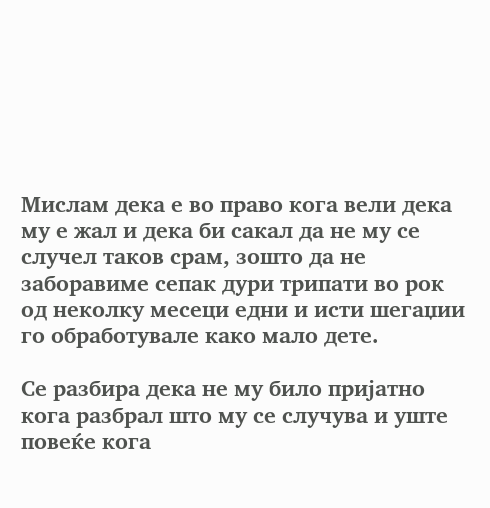Мислам дека е во право кога вели дека му е жал и дека би сакал да не му се случел таков срам, зошто да не заборавиме сепак дури трипати во рок од неколку месеци едни и исти шегаџии го обработувале како мало дете.

Се разбира дека не му било пријатно кога разбрал што му се случува и уште повеќе кога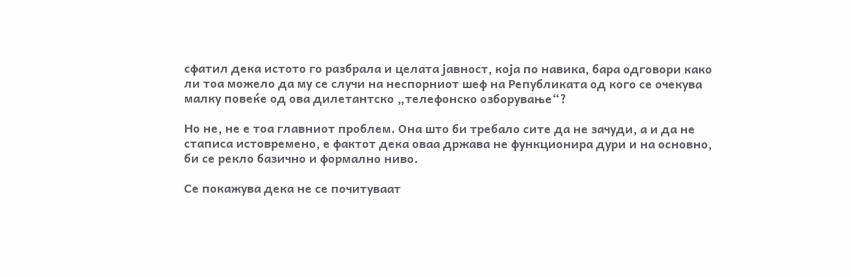сфатил дека истото го разбрала и целата јавност, која по навика, бара одговори како ли тоа можело да му се случи на неспорниот шеф на Републиката од кого се очекува малку повеќе од ова дилетантско „телефонско озборување“?

Но не, не е тоа главниот проблем. Она што би требало сите да не зачуди, а и да не стаписа истовремено, е фактот дека оваа држава не функционира дури и на основно, би се рекло базично и формално ниво.

Се покажува дека не се почитуваат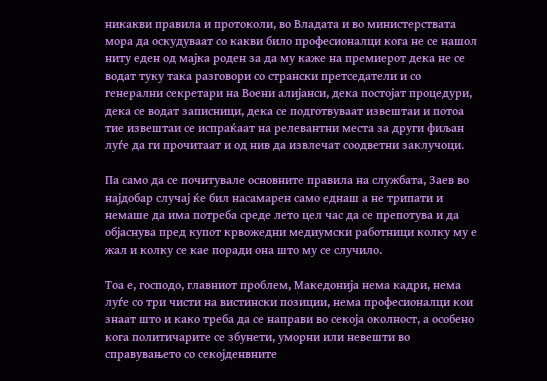никакви правила и протоколи, во Владата и во министерствата мора да оскудуваат со какви било професионалци кога не се нашол ниту еден од мајка роден за да му каже на премиерот дека не се водат туку така разговори со странски претседатели и со генерални секретари на Воени алијанси, дека постојат процедури, дека се водат записници, дека се подготвуваат извештаи и потоа тие извештаи се испраќаат на релевантни места за други фиљан луѓе да ги прочитаат и од нив да извлечат соодветни заклучоци.

Па само да се почитувале основните правила на службата, Заев во најдобар случај ќе бил насамарен само еднаш а не трипати и немаше да има потреба среде лето цел час да се препотува и да објаснува пред купот крвожедни медиумски работници колку му е жал и колку се кае поради она што му се случило.

Тоа е, господо, главниот проблем, Македонија нема кадри, нема луѓе со три чисти на вистински позиции, нема професионалци кои знаат што и како треба да се направи во секоја околност, а особено кога политичарите се збунети, уморни или невешти во справувањето со секојденвните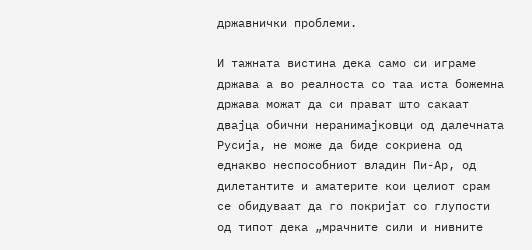државнички проблеми.

И тажната вистина дека само си играме држава а во реалноста со таа иста божемна држава можат да си прават што сакаат двајца обични неранимајковци од далечната Русија, не може да биде сокриена од еднакво неспособниот владин Пи-Ар, од дилетантите и аматерите кои целиот срам се обидуваат да го покријат со глупости од типот дека „мрачните сили и нивните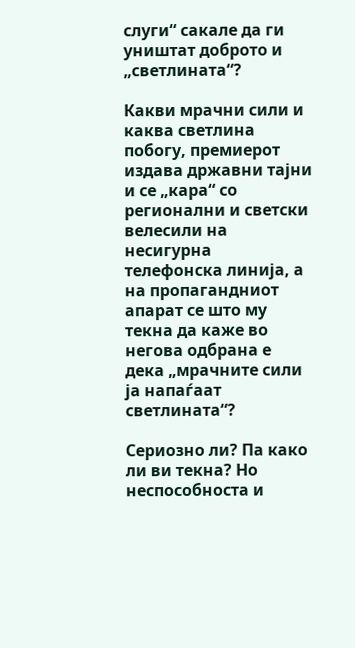слуги“ сакале да ги уништат доброто и „светлината“?

Какви мрачни сили и каква светлина побогу, премиерот издава државни тајни и се „кара“ со регионални и светски велесили на несигурна телефонска линија, а на пропагандниот апарат се што му текна да каже во негова одбрана е дека „мрачните сили ја напаѓаат светлината“?

Сериозно ли? Па како ли ви текна? Но неспособноста и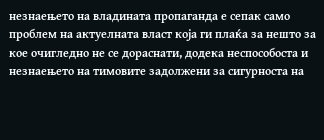незнаењето на владината пропаганда е сепак само проблем на актуелната власт која ги плаќа за нешто за кое очигледно не се дораснати, додека неспособоста и незнаењето на тимовите задолжени за сигурноста на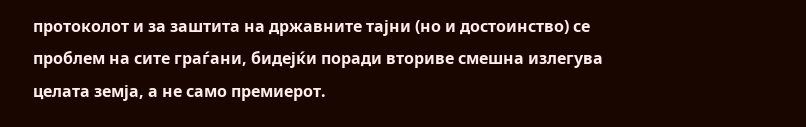протоколот и за заштита на државните тајни (но и достоинство) се проблем на сите граѓани, бидејќи поради вториве смешна излегува целата земја, а не само премиерот.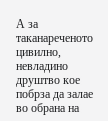А за таканареченото цивилно, невладино друштво кое побрза да залае во обрана на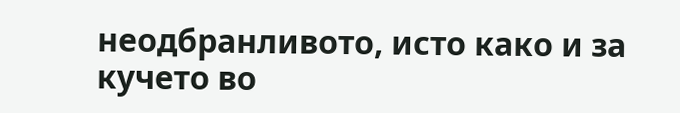неодбранливото, исто како и за кучето во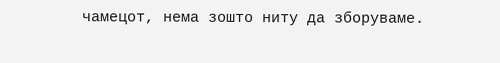чамецот, нема зошто ниту да зборуваме.